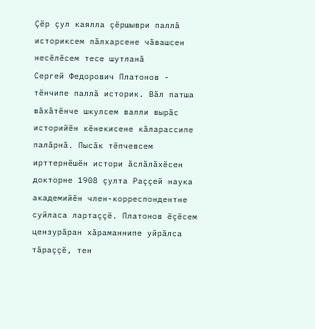Çӗр çул каялла çӗршыври паллă историксем пăлхарсене чăвашсен несӗлӗсем тесе шутланă
Сергей Федорович Платонов - тӗнчипе паллă историк. Вăл патша вăхăтӗнче шкулсем валли вырăс историйӗн кӗнекисене кăларассипе палăрнă. Пысăк тӗпчевсем ирттернӗшӗн истори ăслăлăхӗсен докторне 1908 çулта Раççей наука академийӗн член-корреспондентне суйласа лартаççӗ. Платонов ӗçӗсем цензурăран хăраманнипе уйрăлса тăраççӗ, тен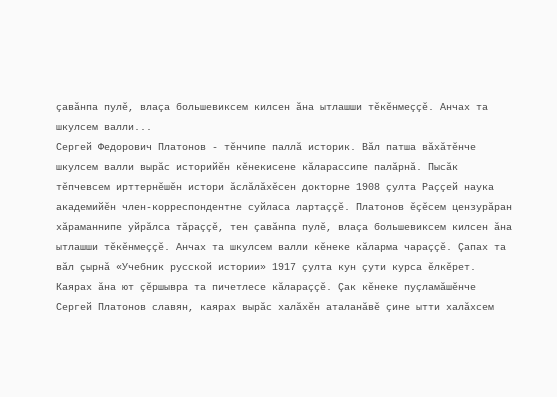çавăнпа пулӗ, влаçа большевиксем килсен ăна ытлашши тӗкӗнмеççӗ. Анчах та шкулсем валли...
Сергей Федорович Платонов - тӗнчипе паллă историк. Вăл патша вăхăтӗнче шкулсем валли вырăс историйӗн кӗнекисене кăларассипе палăрнă. Пысăк тӗпчевсем ирттернӗшӗн истори ăслăлăхӗсен докторне 1908 çулта Раççей наука академийӗн член-корреспондентне суйласа лартаççӗ. Платонов ӗçӗсем цензурăран хăраманнипе уйрăлса тăраççӗ, тен çавăнпа пулӗ, влаçа большевиксем килсен ăна ытлашши тӗкӗнмеççӗ. Анчах та шкулсем валли кӗнеке кăларма чараççӗ. Çапах та вăл çырнă «Учебник русской истории» 1917 çулта кун çути курса ӗлкӗрет. Каярах ăна ют çӗршывра та пичетлесе кăлараççӗ. Çак кӗнеке пуçламăшӗнче Сергей Платонов славян, каярах вырăс халăхӗн аталанăвӗ çине ытти халăхсем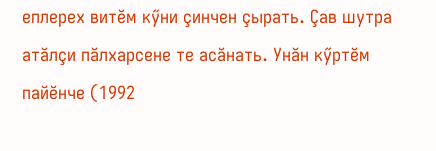еплерех витӗм кӳни çинчен çырать. Çав шутра атăлçи пăлхарсене те асăнать. Унăн кӳртӗм пайӗнче (1992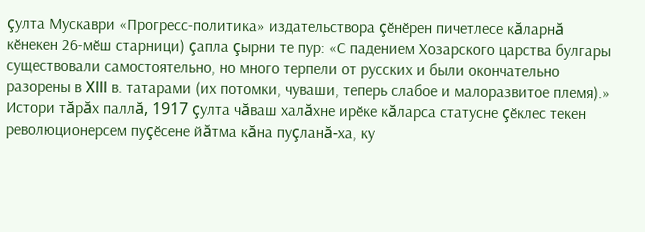çулта Мускаври «Прогресс-политика» издательствора çӗнӗрен пичетлесе кăларнă кӗнекен 26-мӗш старници) çапла çырни те пур: «С падением Хозарского царства булгары существовали самостоятельно, но много терпели от русских и были окончательно разорены в XIII в. татарами (их потомки, чуваши, теперь слабое и малоразвитое племя).» Истори тăрăх паллă, 1917 çулта чăваш халăхне ирӗке кăларса статусне çӗклес текен революционерсем пуçӗсене йăтма кăна пуçланă-ха, ку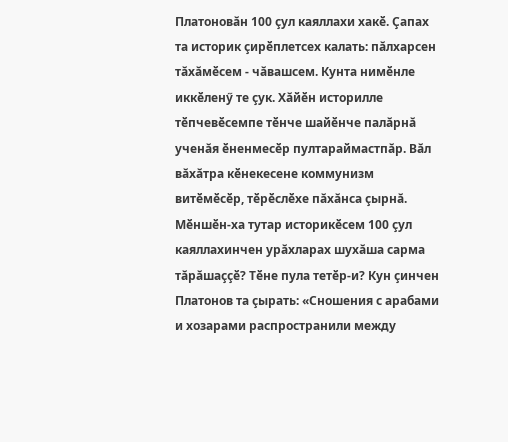Платоновăн 100 çул каяллахи хакӗ. Çапах та историк çирӗплетсех калать: пăлхарсен тăхăмӗсем - чăвашсем. Кунта нимӗнле иккӗленӳ те çук. Хăйӗн историлле тӗпчевӗсемпе тӗнче шайӗнче палăрнă ученăя ӗненмесӗр пултараймастпăр. Вăл вăхăтра кӗнекесене коммунизм витӗмӗсӗр, тӗрӗслӗхе пăхăнса çырнă. Мӗншӗн-ха тутар историкӗсем 100 çул каяллахинчен урăхларах шухăша сарма тăрăшаççӗ? Тӗне пула тетӗр-и? Кун çинчен Платонов та çырать: «Сношения с арабами и хозарами распространили между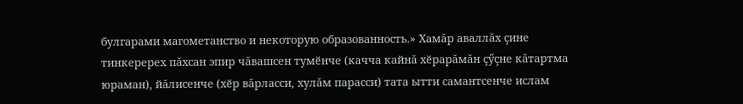булгарами магометанство и некоторую образованность.» Хамăр аваллăх çине тинкеререх пăхсан эпир чăвашсен тумӗнче (качча кайнă хӗрарăмăн çӳçне кăтартма юраман), йăлисенче (хӗр вăрласси, хулăм парасси) тата ытти самантсенче ислам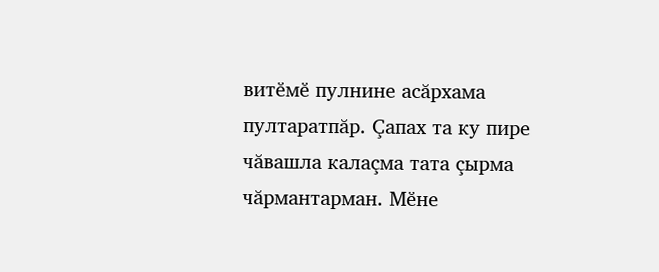витӗмӗ пулнине асăрхама пултаратпăр. Çапах та ку пире чăвашла калаçма тата çырма чăрмантарман. Мӗне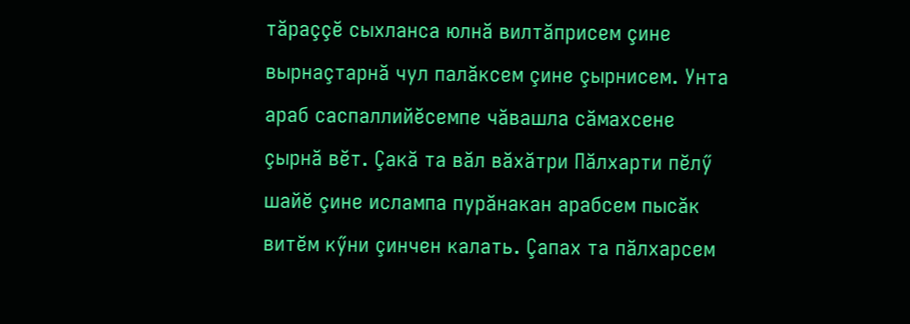тăраççӗ сыхланса юлнă вилтăприсем çине вырнаçтарнă чул палăксем çине çырнисем. Унта араб саспаллийӗсемпе чăвашла сăмахсене çырнă вӗт. Çакă та вăл вăхăтри Пăлхарти пӗлӳ шайӗ çине ислампа пурăнакан арабсем пысăк витӗм кӳни çинчен калать. Çапах та пăлхарсем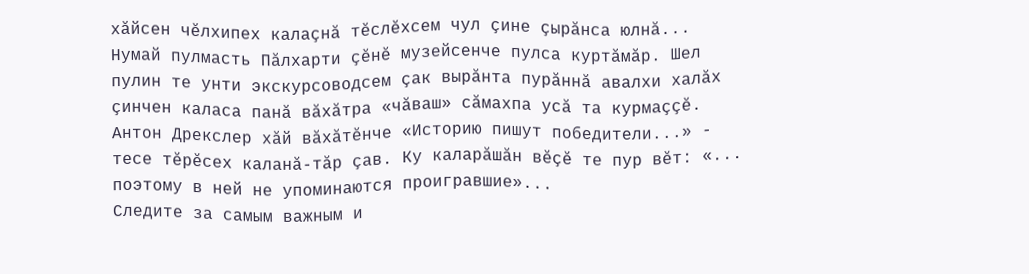хăйсен чӗлхипех калаçнă тӗслӗхсем чул çине çырăнса юлнă...
Нумай пулмасть Пăлхарти çӗнӗ музейсенче пулса куртăмăр. Шел пулин те унти экскурсоводсем çак вырăнта пурăннă авалхи халăх çинчен каласа панă вăхăтра «чăваш» сăмахпа усă та курмаççӗ. Антон Дрекслер хăй вăхăтӗнче «Историю пишут победители...» - тесе тӗрӗсех каланă-тăр çав. Ку каларăшăн вӗçӗ те пур вӗт: «... поэтому в ней не упоминаются проигравшие»...
Следите за самым важным и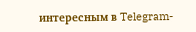интересным в Telegram-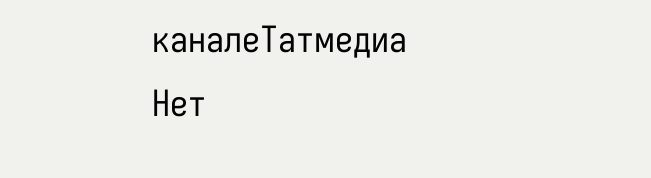каналеТатмедиа
Нет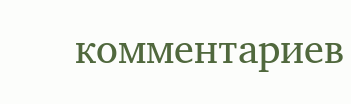комментариев